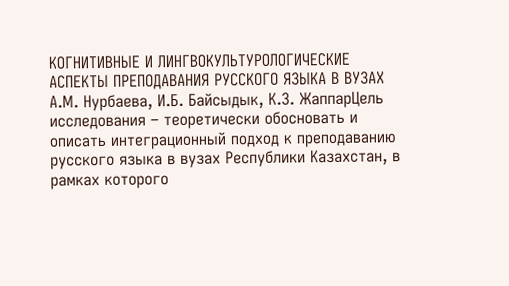КОГНИТИВНЫЕ И ЛИНГВОКУЛЬТУРОЛОГИЧЕСКИЕ АСПЕКТЫ ПРЕПОДАВАНИЯ РУССКОГО ЯЗЫКА В ВУЗАХ
А.М. Нурбаева, И.Б. Байсыдык, К.З. ЖаппарЦель исследования – теоретически обосновать и описать интеграционный подход к преподаванию русского языка в вузах Республики Казахстан, в рамках которого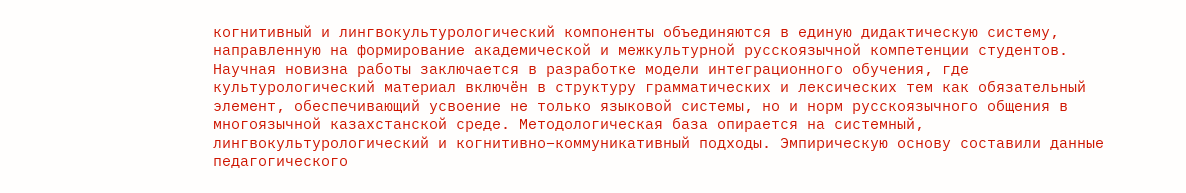когнитивный и лингвокультурологический компоненты объединяются в единую дидактическую систему, направленную на формирование академической и межкультурной русскоязычной компетенции студентов. Научная новизна работы заключается в разработке модели интеграционного обучения, где культурологический материал включён в структуру грамматических и лексических тем как обязательный элемент, обеспечивающий усвоение не только языковой системы, но и норм русскоязычного общения в многоязычной казахстанской среде. Методологическая база опирается на системный, лингвокультурологический и когнитивно–коммуникативный подходы. Эмпирическую основу составили данные педагогического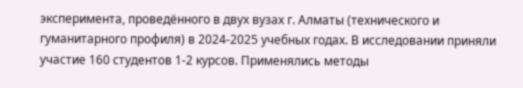эксперимента, проведённого в двух вузах г. Алматы (технического и гуманитарного профиля) в 2024-2025 учебных годах. В исследовании приняли участие 160 студентов 1-2 курсов. Применялись методы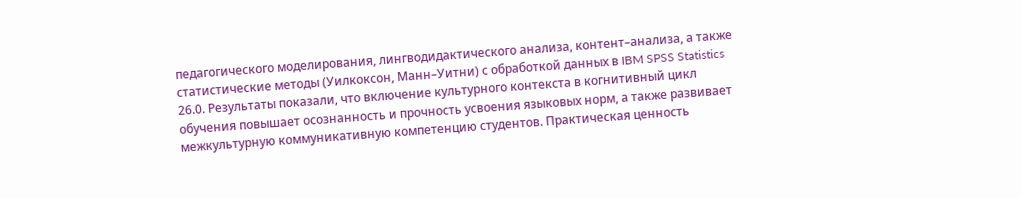педагогического моделирования, лингводидактического анализа, контент–анализа, а также статистические методы (Уилкоксон, Манн–Уитни) с обработкой данных в IBM SPSS Statistics 26.0. Результаты показали, что включение культурного контекста в когнитивный цикл обучения повышает осознанность и прочность усвоения языковых норм, а также развивает межкультурную коммуникативную компетенцию студентов. Практическая ценность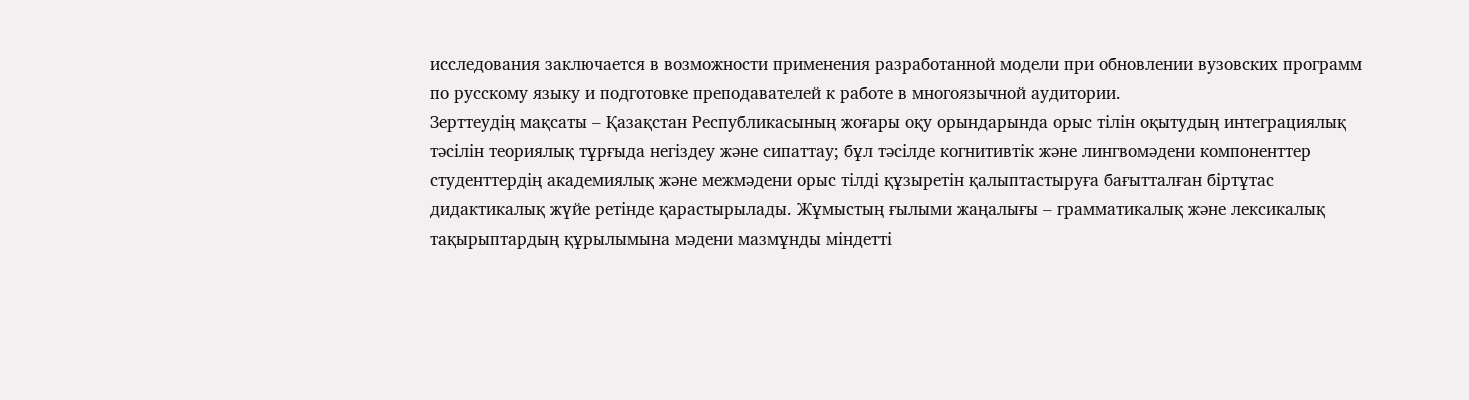исследования заключается в возможности применения разработанной модели при обновлении вузовских программ по русскому языку и подготовке преподавателей к работе в многоязычной аудитории.
Зерттеудің мақсаты – Қазақстан Республикасының жоғары оқу орындарында орыс тілін оқытудың интеграциялық тәсілін теориялық тұрғыда негіздеу және сипаттау; бұл тәсілде когнитивтік және лингвомәдени компоненттер студенттердің академиялық және межмәдени орыс тілді құзыретін қалыптастыруға бағытталған біртұтас дидактикалық жүйе ретінде қарастырылады. Жұмыстың ғылыми жаңалығы – грамматикалық және лексикалық тақырыптардың құрылымына мәдени мазмұнды міндетті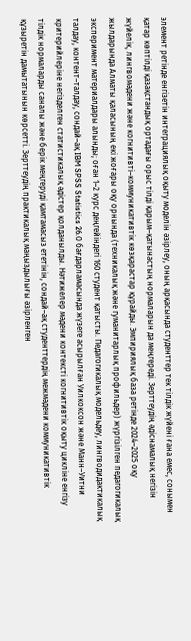элемент ретінде енгізетін интеграциялық оқыту моделін әзірлеу, оның арқасында студенттер тек тілдік жүйені ғана емес, сонымен қатар көптілді қазақстандық ортадағы орыс тілді қарым–қатынастың нормаларын да меңгереді. Зерттеудің әдіснамалық негізін жүйелік, лингвомәдени және когнитивті–коммуникативтік көзқарастар құрайды. Эмпириялық база ретінде 2024–2025 оқу жылдарында Алматы қаласының екі жоғары оқу орнында (техникалық және гуманитарлық профильдер) жүргізілген педагогикалық эксперимент материалдары алынды; оған 1–2 курс деңгейіндегі 160 студент қатысты. Педагогикалық модельдеу, лингводидактикалық талдау, контент–талдау, сондай–ақ IBM SPSS Statistics 26.0 бағдарламасында жүзеге асырылған Уилкоксон және Манн–Уитни критерийлеріне негізделген статистикалық әдістер қолданылды. Нәтижелер мәдени контексті когнитивтік оқыту цикліне енгізу тілдік нормаларды саналы және берік меңгеруді қамтамасыз ететінін, сондай–ақ студенттердің межмәдени коммуникативтік құзыретін дамытатынын көрсетті. Зерттеудің практикалық маңыздылығы әзірленген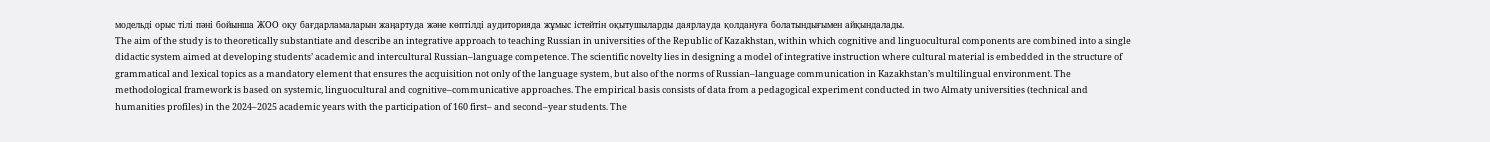модельді орыс тілі пәні бойынша ЖОО оқу бағдарламаларын жаңартуда және көптілді аудиторияда жұмыс істейтін оқытушыларды даярлауда қолдануға болатындығымен айқындалады.
The aim of the study is to theoretically substantiate and describe an integrative approach to teaching Russian in universities of the Republic of Kazakhstan, within which cognitive and linguocultural components are combined into a single didactic system aimed at developing students’ academic and intercultural Russian–language competence. The scientific novelty lies in designing a model of integrative instruction where cultural material is embedded in the structure of grammatical and lexical topics as a mandatory element that ensures the acquisition not only of the language system, but also of the norms of Russian–language communication in Kazakhstan’s multilingual environment. The methodological framework is based on systemic, linguocultural and cognitive–communicative approaches. The empirical basis consists of data from a pedagogical experiment conducted in two Almaty universities (technical and humanities profiles) in the 2024–2025 academic years with the participation of 160 first– and second–year students. The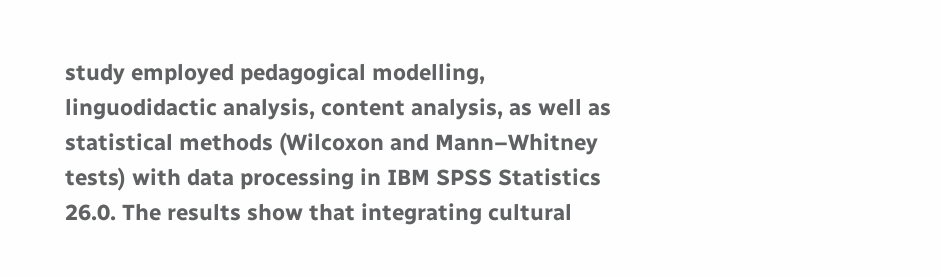study employed pedagogical modelling, linguodidactic analysis, content analysis, as well as statistical methods (Wilcoxon and Mann–Whitney tests) with data processing in IBM SPSS Statistics 26.0. The results show that integrating cultural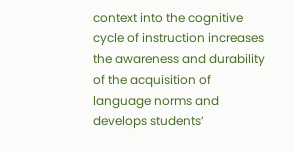context into the cognitive cycle of instruction increases the awareness and durability of the acquisition of language norms and develops students’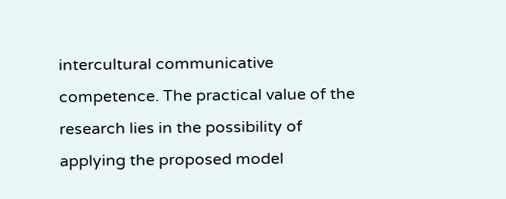intercultural communicative competence. The practical value of the research lies in the possibility of applying the proposed model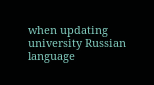when updating university Russian language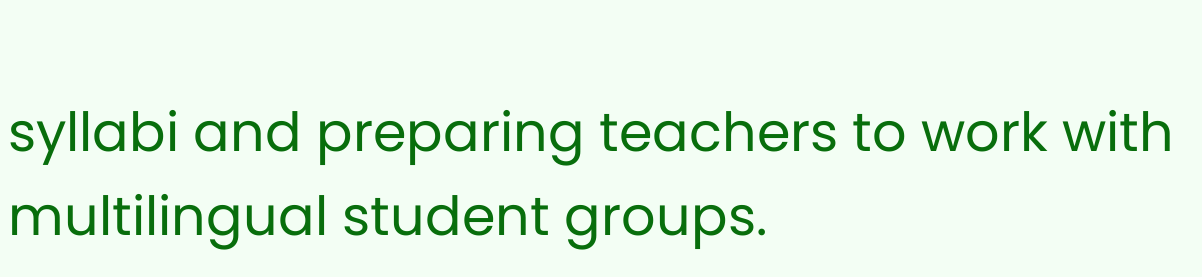syllabi and preparing teachers to work with multilingual student groups.